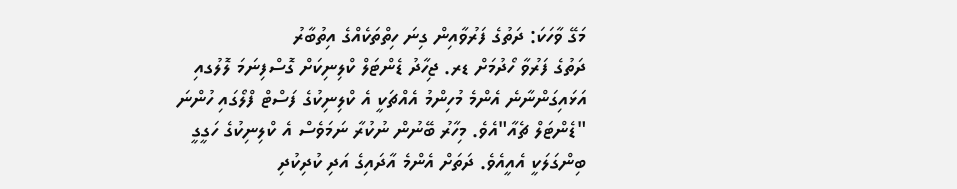މަގޭ ވާހަކަ: ދަތުގެ ފަރުވާއިން ގިނަ ހިތްތަކެއްގެ އިތުބާރު
ދަތުގެ ފަރުވާ ހޯދުމަށް ޑރ. ޖިހާދު ޑެންޓަލް ކްލިނިކަށް ގޮސްފިނަމަ ލޮލުގއި އަޅައިގަންނާނެ އެންމެ މުހިންމު އެއްޗަކީ އެ ކްލިނިކުގެ ފަސްޓް ފްލޯގައި ހުންނަ "ޑެންޓަލް ޗެއާ"އެވެ. މިހާރު ބޭނުން ނުކުރާ ނަމަވެސް އެ ކްލިނިކުގެ ހަގީގީ ބިންގަލަކީ އެއީއެވެ. ދަތަށް އެންމެ އާދައިގެ އަދި ކުދިކުދި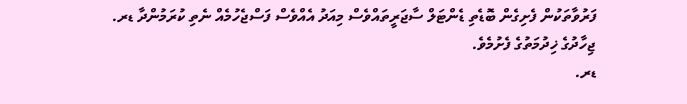ފަރުވާތަކުން ފެށިގެން ބޮޑެތި ޑެންޓަލް ސާޖަރީތައްވެސް މިއަދު އެއްވެސް ފަސްޖެހުމެއް ނެތި ކުރަމުންދާ ޑރ. ޖިހާދުގެ ޚިދުމަތުގެ ފެށުމެވެ.
ޑރ.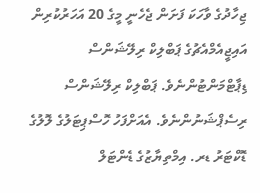ޖިހާދުގެ ވާހަކަ ފަށަން ޖެހެނީ މީގެ 20 އަހަރުކުރިން އައިޖީއެމްއެޗުގެ ޕަބްލިކް ރިލޭޝަންސް ޑިޕާޓްމަންޓުންނެވެ. ޕަބްލިކް ރިލޭޝަންސް ރިސެޕްޝަނުންނެވެ. އެއަށްފަހު ހޮސްޕިޓަލުގެ ލޮލުގެ ޑޮކްޓަރު ޑރ. އިމްތިޔާޒުގެ ޑެންޓަލް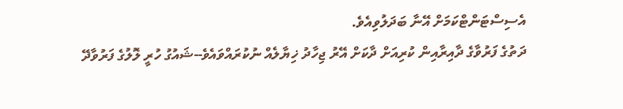އެސިސްޓަންޓްކަމަށް އޭނާ ބަދަލުވިއެވެ.
ދަތުގެ ފަރުވާގެ ދާއިރާއިން ކުރިއަށް ދާކަށް އޭރު ޖިހާދު ޚިޔާލެއް ނުކުރައްވައެވެ--ޝައުގު ހުރީ ލޮލުގެ ފަރުވާދޭ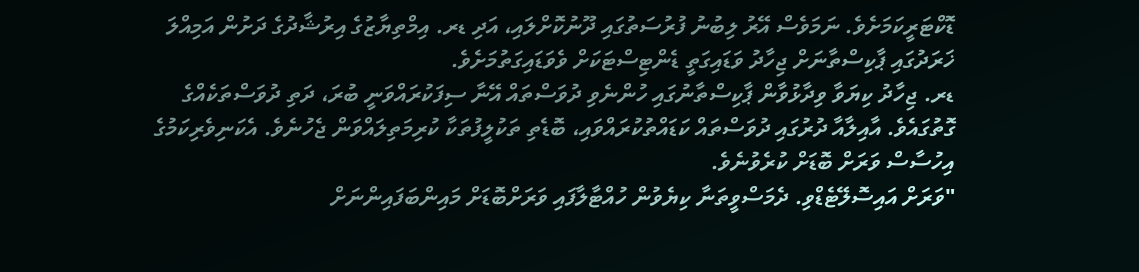ޑޮކްޓަރީކަމަށެވެ. ނަމަވެސް އޭރު ލިބުނު ފުރުސަތުގައި ދޫނުކޮށްލައި، އަދި ޑރ. އިމްތިޔާޒުގެ އިރުޝާދުގެ ދަށުން އަމިއްލަ ޚަރަދުގައި ޕާކިސްތާނަށް ޖިހާދު ވަޑައިގަތީ ޑެންޓިސްޓަކަށް ވެވަޑައިގަތުމަށެވެ.
ޑރ. ޖިހާދު ކިޔަވާ ވިދާޅުވާން ޕާކިސްތާނުގައި ހުންނެވި ދުވަސްތައް އޭނާ ސިފަކުރައްވަނީ ބުރަ، ދަތި ދުވަސްތަކެއްގެ ގޮތުގައެވެ. އާއިލާއާ ދުރުގައި ދުވަސްތައް ކަޑައްތުކުރައްވައި، ބޮޑެތި ތަކުލީފުތަކާ ކުރިމަތިލައްވަން ޖެހުނެވެ. އެކަނިވެރިކަމުގެ އިހުސާސް ވަރަށް ބޮޑަށް ކުރެވުނެވެ.
"ވަރަށް އައިސޮލޭޓެޑްވި. ދެމަސްވީތަނާ ކިޔެވުން ހުއްޓާލާފައި ވަރަށްބޮޑަށް މައިންބަފައިންނަށް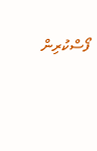ފޯސްކުރިން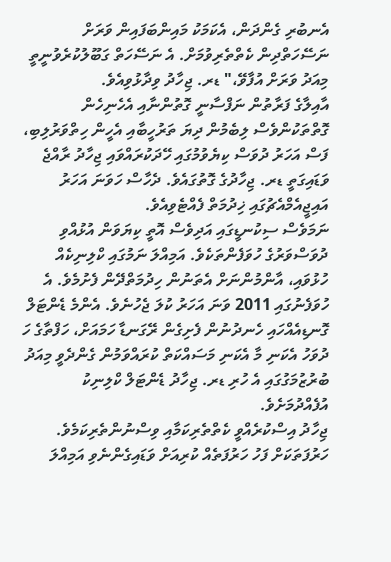އެނބުރި ގެންދަން، އެކަމަކު މައިންބަފައިން ވަރަށް ނަސޭހަތްދިން ކެތްތެރިވުމަށް. އެ ނަސޭހަތް ގަބޫލުކުރެވުނީތީ މިއަދު ވަރަށް އުފާވޭ،" ޑރ. ޖިހާދު ވިދާޅުވިއެވެ.
އާއިލާގެ ފަރާތުން ނަފްސާނީ ގޮތުންނާއި އެހެނިހެން ގޮތްތަކުންވެސް ލިބެމުން ދިޔަ ތަރުހީބާއި އެހީން ހިތްވަރުލިބި، ފަސް އަހަރު ދުވަސް ކިޔެވުމުގައި ހޭދަކުރައްވައި ޖިހާދު ރާއްޖެ ވަޑައިގަތީ ޑރ. ޖިހާދުގެ ގޮތުގައެވެ. ދެހާސް ހަވަނަ އަހަރު އައިޖީއެމްއެޗުގައި ޚިދުމަތް ފެއްޓެވިއެވެ.
ނަމަވެސް ސިކުނޑީގައި އަދިވެސް އޮތީ ކިޔަވަން އުޅުއްވި ދުވަސްވަރުގެ ހުވަފެންތަކެވެ. އަމިއްލަ ނަމުގައި ކްލިނިކެއް ހުޅުވައި، އާންމުންނަށް އެތަނުން ހިދުމަތްދޭން ފެށުމެވެ. އެ ހުވަފެނުގައި 2011 ވަނަ އަހަރު ކުލަ ޖެހުނެވެ. އެންމެ ޑެންޓަލް ގޮނޑިއެއްހައި ހެނދުނުން ފެށިގެން ރޭގަނޑާ ހަމައަށް، ހަފްތާގެ ހަ ދުވަހު އެކަނި މާ އެކަނި މަސައްކަތް ކުރައްވަމުން ގެންދެވީ މިއަދު ބުރުޒުމަގުގައި އެ ހުރި ޑރ. ޖިހާދު ޑެންޓަލް ކްލިނިކު އުފެއްދުމަށެވެ.
ޖިހާދު އިސްކުރެއްވީ ކެތްތެރިކަމާއި ވިސްނުންތެރިކަމެވެ. ހަރުފަތަކަށް ފަހު ހަރުފަތެއް ކުރިއަށް ވަޑައިގެންނެވި އަމިއްލަ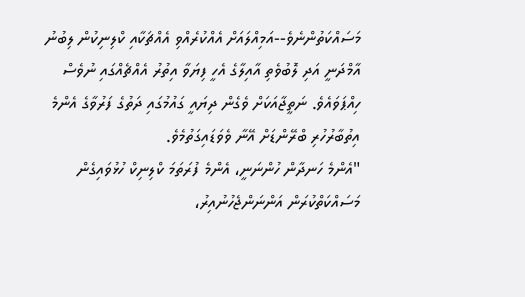މަސައްކަތުންނެވެ--އަމިއްލައަށް އެއްކުރެއްވި އެއްޗަކާއި ކްލިނިކުން ލިބުނު އާމްދަނީ އަދި ލޮބުވެތި އާއިލާގެ އެހީ ފިޔަވާ އިތުރު އެއްޗެއްގައި ނުވެސް ހިއްޕަވައެވެ. ނަތީޖާއަކަށް ވެގެން ދިޔައީ ގައުމުގައި ދަތުގެ ފަރުވާގެ އެންމެ އިތުބާރުހުރި ބްރޭންޑަށް އޭނާ ވެވަޑައިގަތުމެވެ.
"އެންމެ ހަނދާން ހުންނަނީ، އެންމެ ފުރަތަމަ ކްލިނިކް ހުޅުވައިގެން މަސައްކަތްކުރަން އަންނަންޖެހުނުއިރު،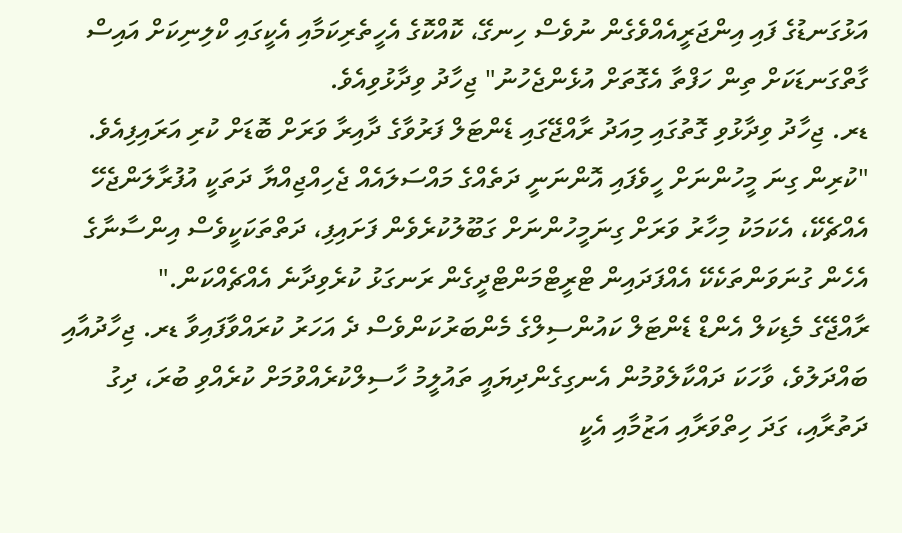އަޅުގަނޑުގެ ފައި އިންޖަރީއެއްވެގެން ނުވެސް ހިނގޭ، ކޮއްކޮގެ އެހީތެރިކަމާއި އެކީގައި ކްލިނިކަށް އައިސް ގާތްގަނޑަކަށް ތިން ހަފްތާ އެގޮތަށް އުޅެންޖެހުނު" ޖިހާދު ވިދާޅުވިއެވެ.
ޑރ. ޖިހާދު ވިދާޅުވި ގޮތުގައި މިއަދު ރާއްޖޭގައި ޑެންޓަލް ފަރުވާގެ ދާއިރާ ވަރަށް ބޮޑަށް ކުރި އަރައިފިއެވެ.
"ކުރިން ގިނަ މީހުންނަށް ހީވެފައި އޮންނަނީ ދަތެއްގެ މައްސަލައެއް ޖެހިއްޖިއްޔާ ދަތަކީ އުފުރާލަންޖެހޭ އެއްޗެކޭ، އެކަމަކު މިހާރު ވަރަށް ގިނަމީހުންނަށް ގަބޫލުކުރެވެން ފަށައިފި، ދަތްތަކަކީވެސް އިންސާނާގެ އެހެން ގުނަވަންތަކެކޭ އެއްފަދައިން ޓްރީޓްމަންޓްދީގެން ރަނގަޅު ކުރެވިދާނެ އެއްޗެއްކަން."
ރާއްޖޭގެ މެޑިކަލް އެންޑް ޑެންޓަލް ކައުންސިލްގެ މެންބަރުކަންވެސް ދެ އަހަރު ކުރައްވާފައިވާ ޑރ. ޖިހާދުއާއި ބައްދަލުވެ، ވާހަކަ ދައްކާލެވުމުން އެނގިގެންދިޔައީ ތައުލީމު ހާސިލްކުރެއްވުމަށް ކުރެއްވި ބުރަ، ދިގު ދަތުރާއި، ގަދަ ހިތްވަރާއި އަޒުމާއި އެކީ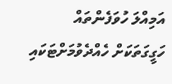އަމިއްލަ ހުވަފެންތައް ހަގީގަތަކަށް ހެއްދެވުމަށްޓަކައި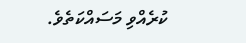ކުރެއްވި މަސައްކަތެވެ.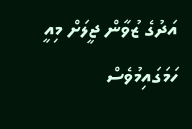އަދުގެ ޒުވާން ޖީލަށް މިއީ ހަމަގައިމުވެސް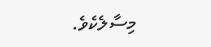މިސާލެކެވެ.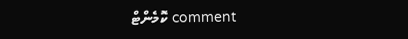comment ކޮމެންޓް